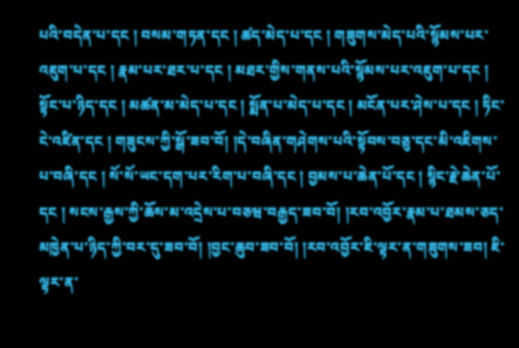པའི་བདེན་པ་དང ། བསམ་གཏན་དང ། ཚད་མེད་པ་དང ། གཟུགས་མེད་པའི་སྙོམས་པར་འཇུག་པ་དང ། རྣམ་པར་ཐར་པ་དང ། མཐར་གྱིས་གནས་པའི་སྙོམས་པར་འཇུག་པ་དང ། སྟོང་པ་ཉིད་དང ། མཚན་མ་མེད་པ་དང ། སྨོན་པ་མེད་པ་དང ། མངོན་པར་ཤེས་པ་དང ། ཏིང་ངེ་འཛིན་དང ། གཟུངས་ཀྱི་སྒོ་ཟབ་བོ། །དེ་བཞིན་གཤེགས་པའི་སྟོབས་བཅུ་དང་མི་འཇིགས་པ་བཞི་དང ། སོ་སོ་ཡང་དག་པར་རིག་པ་བཞི་དང ། བྱམས་པ་ཆེན་པོ་དང ། སྙིང་རྗེ་ཆེན་པོ་དང ། སངས་རྒྱས་ཀྱི་ཆོས་མ་འདྲེས་པ་བཅཝ་བརྒྱད་ཟབ་བོ། །རབ་འབྱོར་རྣམ་པ་ཐམས་ཅད་མཁྱེན་པ་ཉིད་ཀྱི་བར་དུ་ཟབ་བོ། །བྱང་ཆུབ་ཟབ་བོ། །རབ་འབྱོར་ཇི་ལྟར་ན་གཟུགས་ཟབ། ཇི་ལྟར་ན་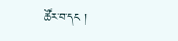ཚོར་བ་དང །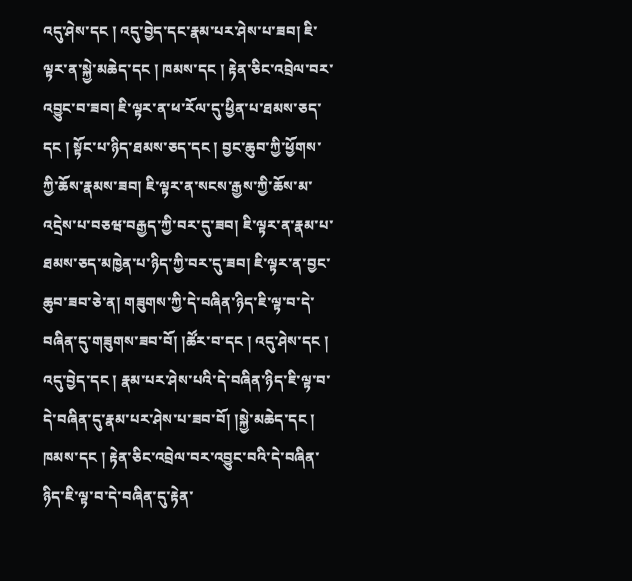འདུ་ཤེས་དང ། འདུ་བྱེད་དང་རྣམ་པར་ཤེས་པ་ཟབ། ཇི་ལྟར་ན་སྐྱེ་མཆེད་དང ། ཁམས་དང ། རྟེན་ཅིང་འབྲེལ་བར་འབྱུང་བ་ཟབ། ཇི་ལྟར་ན་ཕ་རོལ་དུ་ཕྱིན་པ་ཐམས་ཅད་དང ། སྟོང་པ་ཉིད་ཐམས་ཅད་དང ། བྱང་ཆུབ་ཀྱི་ཕྱོགས་ཀྱི་ཆོས་རྣམས་ཟབ། ཇི་ལྟར་ན་སངས་རྒྱས་ཀྱི་ཆོས་མ་འདྲེས་པ་བཅཝ་བརྒྱད་ཀྱི་བར་དུ་ཟབ། ཇི་ལྟར་ན་རྣམ་པ་ཐམས་ཅད་མཁྱེན་པ་ཉིད་ཀྱི་བར་དུ་ཟབ། ཇི་ལྟར་ན་བྱང་ཆུབ་ཟབ་ཅེ་ན། གཟུགས་ཀྱི་དེ་བཞིན་ཉིད་ཇི་ལྟ་བ་དེ་བཞིན་དུ་གཟུགས་ཟབ་བོ། །ཚོར་བ་དང ། འདུ་ཤེས་དང ། འདུ་བྱེད་དང ། རྣམ་པར་ཤེས་པའི་དེ་བཞིན་ཉིད་ཇི་ལྟ་བ་དེ་བཞིན་དུ་རྣམ་པར་ཤེས་པ་ཟབ་བོ། །སྐྱེ་མཆེད་དང ། ཁམས་དང ། རྟེན་ཅིང་འབྲེལ་བར་འབྱུང་བའི་དེ་བཞིན་ཉིད་ཇི་ལྟ་བ་དེ་བཞིན་དུ་རྟེན་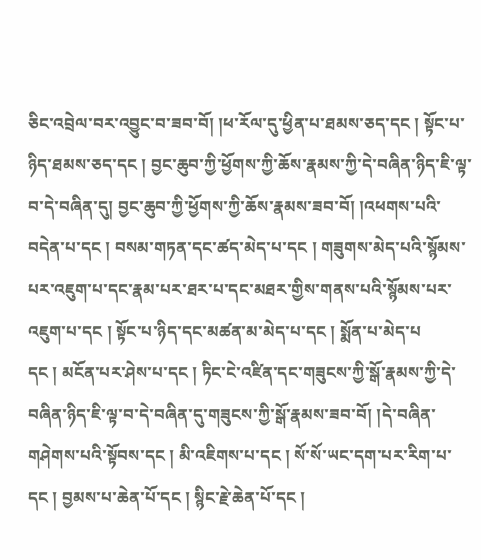ཅིང་འབྲེལ་བར་འབྱུང་བ་ཟབ་བོ། །ཕ་རོལ་དུ་ཕྱིན་པ་ཐམས་ཅད་དང ། སྟོང་པ་ཉིད་ཐམས་ཅད་དང ། བྱང་ཆུབ་ཀྱི་ཕྱོགས་ཀྱི་ཆོས་རྣམས་ཀྱི་དེ་བཞིན་ཉིད་ཇི་ལྟ་བ་དེ་བཞིན་དུ། བྱང་ཆུབ་ཀྱི་ཕྱོགས་ཀྱི་ཆོས་རྣམས་ཟབ་བོ། །འཕགས་པའི་བདེན་པ་དང ། བསམ་གཏན་དང་ཚད་མེད་པ་དང ། གཟུགས་མེད་པའི་སྙོམས་པར་འཇུག་པ་དང་རྣམ་པར་ཐར་པ་དང་མཐར་གྱིས་གནས་པའི་སྙོམས་པར་འཇུག་པ་དང ། སྟོང་པ་ཉིད་དང་མཚན་མ་མེད་པ་དང ། སྨོན་པ་མེད་པ
དང ། མངོན་པར་ཤེས་པ་དང ། ཏིང་ངེ་འཛིན་དང་གཟུངས་ཀྱི་སྒོ་རྣམས་ཀྱི་དེ་བཞིན་ཉིད་ཇི་ལྟ་བ་དེ་བཞིན་དུ་གཟུངས་ཀྱི་སྒོ་རྣམས་ཟབ་བོ། །དེ་བཞིན་གཤེགས་པའི་སྟོབས་དང ། མི་འཇིགས་པ་དང ། སོ་སོ་ཡང་དག་པར་རིག་པ་དང ། བྱམས་པ་ཆེན་པོ་དང ། སྙིང་རྗེ་ཆེན་པོ་དང །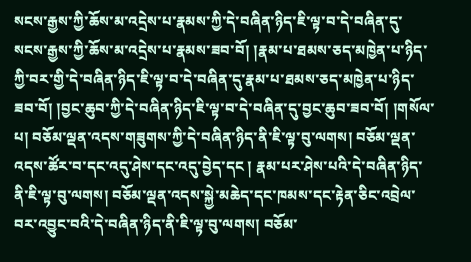སངས་རྒྱས་ཀྱི་ཆོས་མ་འདྲེས་པ་རྣམས་ཀྱི་དེ་བཞིན་ཉིད་ཇི་ལྟ་བ་དེ་བཞིན་དུ་སངས་རྒྱས་ཀྱི་ཆོས་མ་འདྲེས་པ་རྣམས་ཟབ་བོ། །རྣམ་པ་ཐམས་ཅད་མཁྱེན་པ་ཉིད་ཀྱི་བར་གྱི་དེ་བཞིན་ཉིད་ཇི་ལྟ་བ་དེ་བཞིན་དུ་རྣམ་པ་ཐམས་ཅད་མཁྱེན་པ་ཉིད་ཟབ་བོ། །བྱང་ཆུབ་ཀྱི་དེ་བཞིན་ཉིད་ཇི་ལྟ་བ་དེ་བཞིན་དུ་བྱང་ཆུབ་ཟབ་བོ། །གསོལ་པ། བཅོམ་ལྡན་འདས་གཟུགས་ཀྱི་དེ་བཞིན་ཉིད་ནི་ཇི་ལྟ་བུ་ལགས། བཅོམ་ལྡན་འདས་ཚོར་བ་དང་འདུ་ཤེས་དང་འདུ་བྱེད་དང ། རྣམ་པར་ཤེས་པའི་དེ་བཞིན་ཉིད་ནི་ཇི་ལྟ་བུ་ལགས། བཅོམ་ལྡན་འདས་སྐྱེ་མཆེད་དང་ཁམས་དང་རྟེན་ཅིང་འབྲེལ་བར་འབྱུང་བའི་དེ་བཞིན་ཉིད་ནི་ཇི་ལྟ་བུ་ལགས། བཅོམ་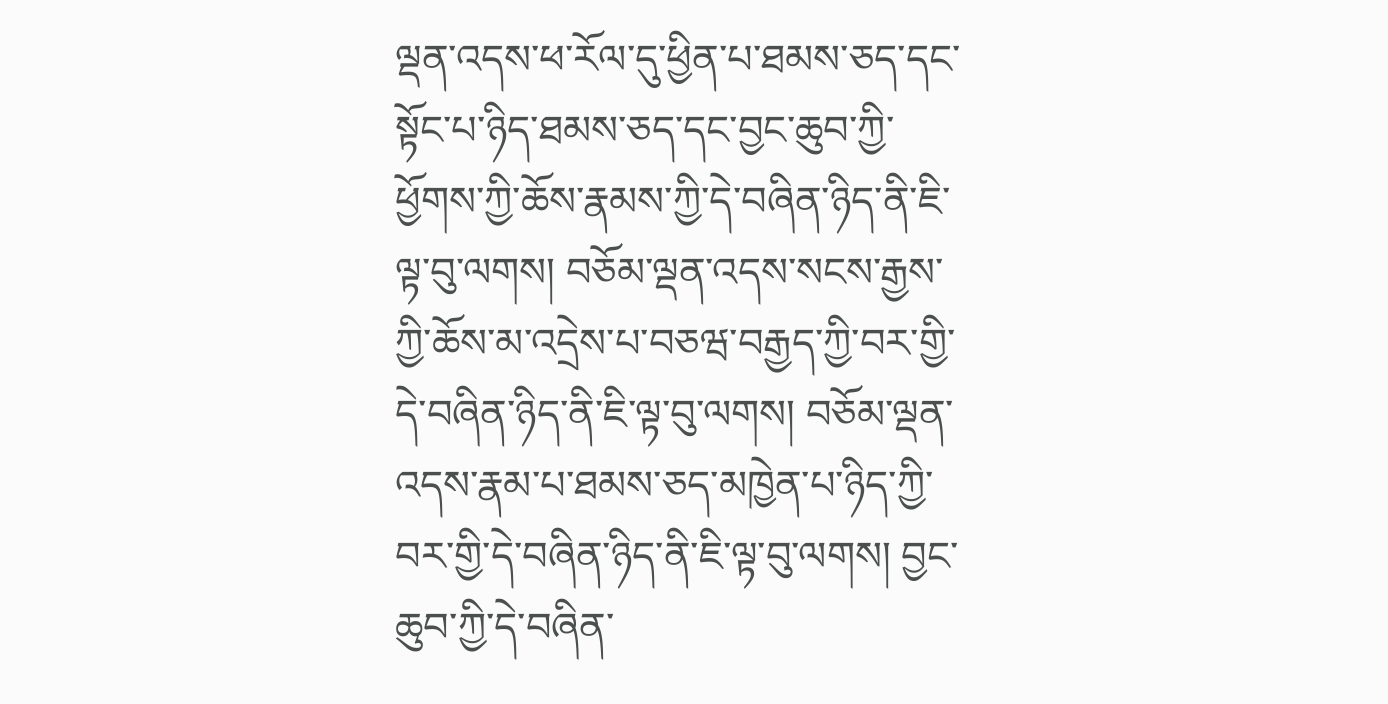ལྡན་འདས་ཕ་རོལ་དུ་ཕྱིན་པ་ཐམས་ཅད་དང་སྟོང་པ་ཉིད་ཐམས་ཅད་དང་བྱང་ཆུབ་ཀྱི་ཕྱོགས་ཀྱི་ཆོས་རྣམས་ཀྱི་དེ་བཞིན་ཉིད་ནི་ཇི་ལྟ་བུ་ལགས། བཅོམ་ལྡན་འདས་སངས་རྒྱས་ཀྱི་ཆོས་མ་འདྲེས་པ་བཅཝ་བརྒྱད་ཀྱི་བར་གྱི་དེ་བཞིན་ཉིད་ནི་ཇི་ལྟ་བུ་ལགས། བཅོམ་ལྡན་འདས་རྣམ་པ་ཐམས་ཅད་མཁྱེན་པ་ཉིད་ཀྱི་བར་གྱི་དེ་བཞིན་ཉིད་ནི་ཇི་ལྟ་བུ་ལགས། བྱང་ཆུབ་ཀྱི་དེ་བཞིན་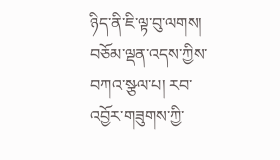ཉིད་ནི་ཇི་ལྟ་བུ་ལགས། བཅོམ་ལྡན་འདས་ཀྱིས་བཀའ་སྩལ་པ། རབ་འབྱོར་གཟུགས་ཀྱི་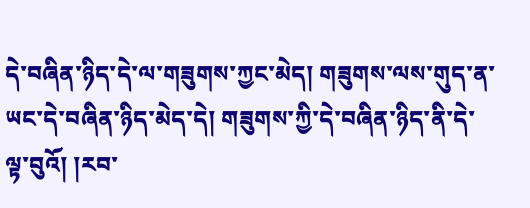དེ་བཞིན་ཉིད་དེ་ལ་གཟུགས་ཀྱང་མེད། གཟུགས་ལས་གུད་ན་ཡང་དེ་བཞིན་ཉིད་མེད་དེ། གཟུགས་ཀྱི་དེ་བཞིན་ཉིད་ནི་དེ་ལྟ་བུའོ། །རབ་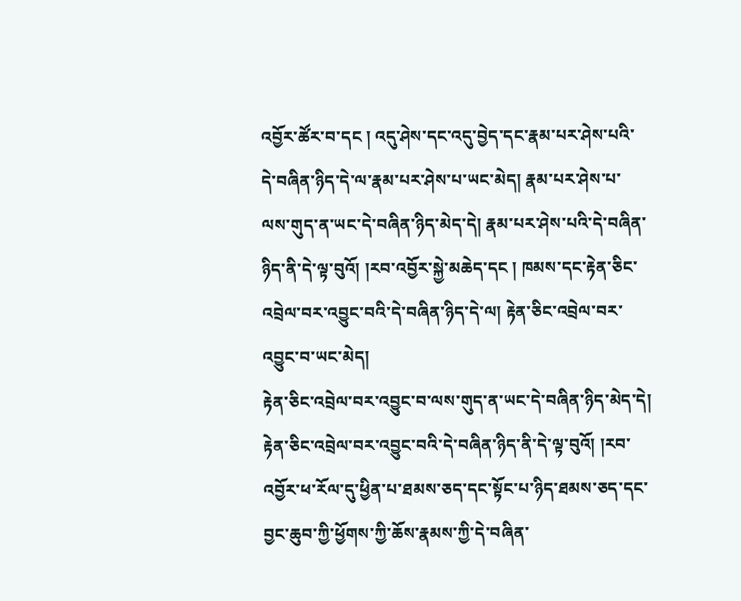འབྱོར་ཚོར་བ་དང ། འདུ་ཤེས་དང་འདུ་བྱེད་དང་རྣམ་པར་ཤེས་པའི་དེ་བཞིན་ཉིད་དེ་ལ་རྣམ་པར་ཤེས་པ་ཡང་མེད། རྣམ་པར་ཤེས་པ་ལས་གུད་ན་ཡང་དེ་བཞིན་ཉིད་མེད་དེ། རྣམ་པར་ཤེས་པའི་དེ་བཞིན་ཉིད་ནི་དེ་ལྟ་བུའོ། །རབ་འབྱོར་སྐྱེ་མཆེད་དང ། ཁམས་དང་རྟེན་ཅིང་འབྲེལ་བར་འབྱུང་བའི་དེ་བཞིན་ཉིད་དེ་ལ། རྟེན་ཅིང་འབྲེལ་བར་འབྱུང་བ་ཡང་མེད།
རྟེན་ཅིང་འབྲེལ་བར་འབྱུང་བ་ལས་གུད་ན་ཡང་དེ་བཞིན་ཉིད་མེད་དེ། རྟེན་ཅིང་འབྲེལ་བར་འབྱུང་བའི་དེ་བཞིན་ཉིད་ནི་དེ་ལྟ་བུའོ། །རབ་འབྱོར་ཕ་རོལ་དུ་ཕྱིན་པ་ཐམས་ཅད་དང་སྟོང་པ་ཉིད་ཐམས་ཅད་དང་བྱང་ཆུབ་ཀྱི་ཕྱོགས་ཀྱི་ཆོས་རྣམས་ཀྱི་དེ་བཞིན་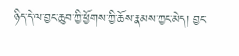ཉིད་དེ་ལ་བྱང་ཆུབ་ཀྱི་ཕྱོགས་ཀྱི་ཆོས་རྣམས་ཀྱང་མེད། བྱང་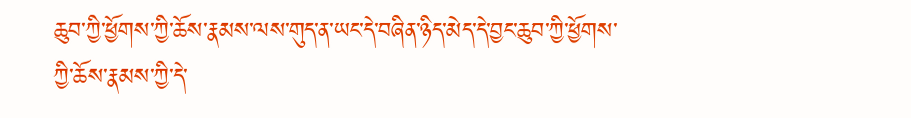ཆུབ་ཀྱི་ཕྱོགས་ཀྱི་ཆོས་རྣམས་ལས་གུད་ན་ཡང་དེ་བཞིན་ཉིད་མེད་དེ་བྱང་ཆུབ་ཀྱི་ཕྱོགས་ཀྱི་ཆོས་རྣམས་ཀྱི་དེ་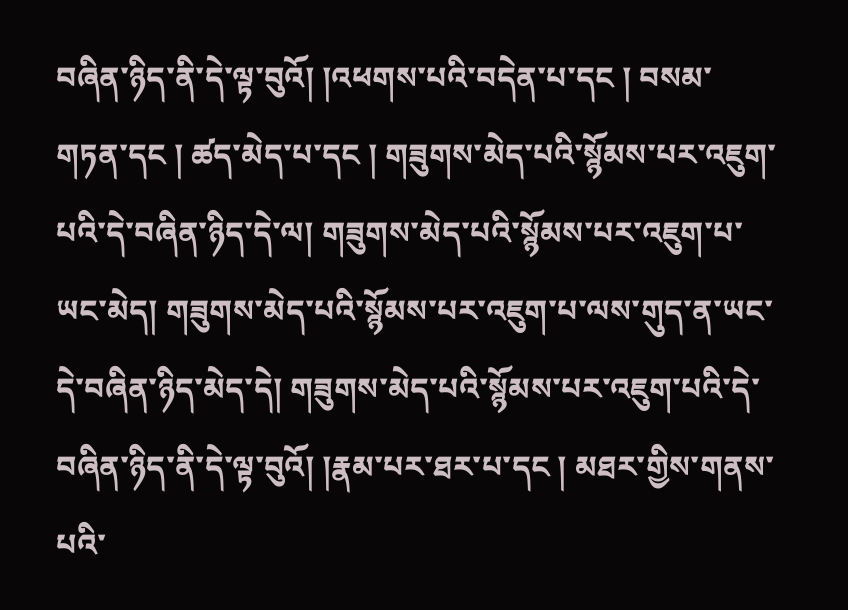བཞིན་ཉིད་ནི་དེ་ལྟ་བུའོ། །འཕགས་པའི་བདེན་པ་དང ། བསམ་གཏན་དང ། ཚད་མེད་པ་དང ། གཟུགས་མེད་པའི་སྙོམས་པར་འཇུག་པའི་དེ་བཞིན་ཉིད་དེ་ལ། གཟུགས་མེད་པའི་སྙོམས་པར་འཇུག་པ་ཡང་མེད། གཟུགས་མེད་པའི་སྙོམས་པར་འཇུག་པ་ལས་གུད་ན་ཡང་དེ་བཞིན་ཉིད་མེད་དེ། གཟུགས་མེད་པའི་སྙོམས་པར་འཇུག་པའི་དེ་བཞིན་ཉིད་ནི་དེ་ལྟ་བུའོ། །རྣམ་པར་ཐར་པ་དང ། མཐར་གྱིས་གནས་པའི་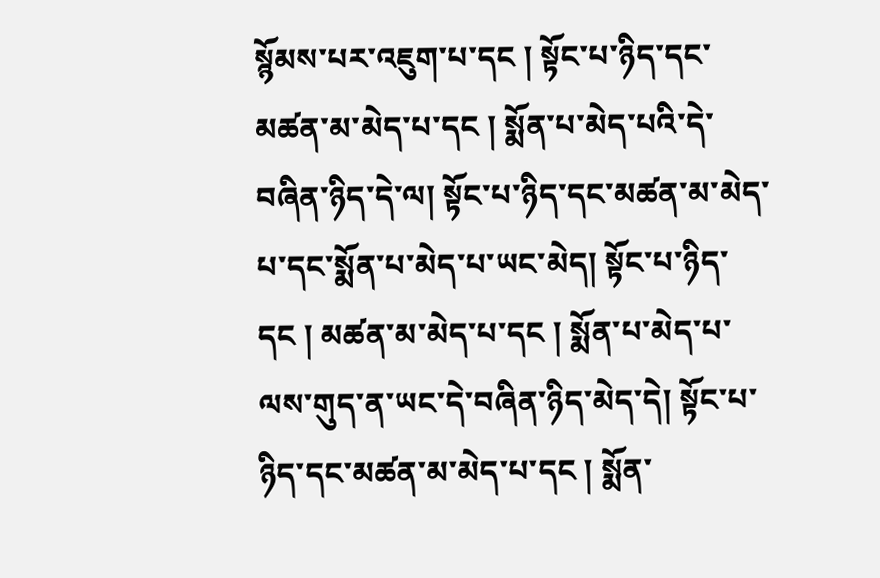སྙོམས་པར་འཇུག་པ་དང ། སྟོང་པ་ཉིད་དང་མཚན་མ་མེད་པ་དང ། སྨོན་པ་མེད་པའི་དེ་བཞིན་ཉིད་དེ་ལ། སྟོང་པ་ཉིད་དང་མཚན་མ་མེད་པ་དང་སྨོན་པ་མེད་པ་ཡང་མེད། སྟོང་པ་ཉིད་དང ། མཚན་མ་མེད་པ་དང ། སྨོན་པ་མེད་པ་ལས་གུད་ན་ཡང་དེ་བཞིན་ཉིད་མེད་དེ། སྟོང་པ་ཉིད་དང་མཚན་མ་མེད་པ་དང ། སྨོན་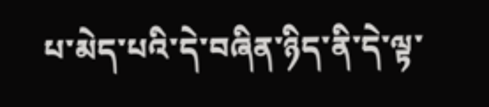པ་མེད་པའི་དེ་བཞིན་ཉིད་ནི་དེ་ལྟ་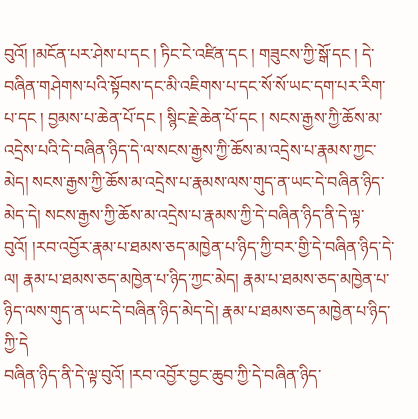བུའོ། །མངོན་པར་ཤེས་པ་དང ། ཏིང་ངེ་འཛིན་དང ། གཟུངས་ཀྱི་སྒོ་དང ། དེ་བཞིན་གཤེགས་པའི་སྟོབས་དང་མི་འཇིགས་པ་དང་སོ་སོ་ཡང་དག་པར་རིག་པ་དང ། བྱམས་པ་ཆེན་པོ་དང ། སྙིང་རྗེ་ཆེན་པོ་དང ། སངས་རྒྱས་ཀྱི་ཆོས་མ་འདྲེས་པའི་དེ་བཞིན་ཉིད་དེ་ལ་སངས་རྒྱས་ཀྱི་ཆོས་མ་འདྲེས་པ་རྣམས་ཀྱང་མེད། སངས་རྒྱས་ཀྱི་ཆོས་མ་འདྲེས་པ་རྣམས་ལས་གུད་ན་ཡང་དེ་བཞིན་ཉིད་མེད་དེ། སངས་རྒྱས་ཀྱི་ཆོས་མ་འདྲེས་པ་རྣམས་ཀྱི་དེ་བཞིན་ཉིད་ནི་དེ་ལྟ་བུའོ། །རབ་འབྱོར་རྣམ་པ་ཐམས་ཅད་མཁྱེན་པ་ཉིད་ཀྱི་བར་གྱི་དེ་བཞིན་ཉིད་དེ་ལ། རྣམ་པ་ཐམས་ཅད་མཁྱེན་པ་ཉིད་ཀྱང་མེད། རྣམ་པ་ཐམས་ཅད་མཁྱེན་པ་ཉིད་ལས་གུད་ན་ཡང་དེ་བཞིན་ཉིད་མེད་དེ། རྣམ་པ་ཐམས་ཅད་མཁྱེན་པ་ཉིད་ཀྱི་དེ
བཞིན་ཉིད་ནི་དེ་ལྟ་བུའོ། །རབ་འབྱོར་བྱང་ཆུབ་ཀྱི་དེ་བཞིན་ཉིད་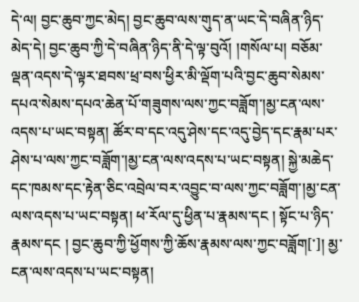དེ་ལ། བྱང་ཆུབ་ཀྱང་མེད། བྱང་ཆུབ་ལས་གུད་ན་ཡང་དེ་བཞིན་ཉིད་མེད་དེ། བྱང་ཆུབ་ཀྱི་དེ་བཞིན་ཉིད་ནི་དེ་ལྟ་བུའོ། །གསོལ་པ། བཅོམ་ལྡན་འདས་དེ་ལྟར་ཐབས་ཕྲ་བས་ཕྱིར་མི་ལྡོག་པའི་བྱང་ཆུབ་སེམས་དཔའ་སེམས་དཔའ་ཆེན་པོ་གཟུགས་ལས་ཀྱང་བཟློག་།མྱ་ངན་ལས་འདས་པ་ཡང་བསྟན། ཚོར་བ་དང་འདུ་ཤེས་དང་འདུ་བྱེད་དང་རྣམ་པར་ཤེས་པ་ལས་ཀྱང་བཟློག་།མྱ་ངན་ལས་འདས་པ་ཡང་བསྟན། སྐྱེ་མཆེད་དང་ཁམས་དང་རྟེན་ཅིང་འབྲེལ་བར་འབྱུང་བ་ལས་ཀྱང་བཟློག་།མྱ་ངན་ལས་འདས་པ་ཡང་བསྟན། ཕ་རོལ་དུ་ཕྱིན་པ་རྣམས་དང ། སྟོང་པ་ཉིད་རྣམས་དང ། བྱང་ཆུབ་ཀྱི་ཕྱོགས་ཀྱི་ཆོས་རྣམས་ལས་ཀྱང་བཟློག[་]། མྱ་ངན་ལས་འདས་པ་ཡང་བསྟན།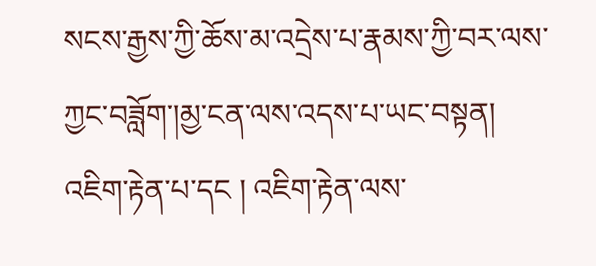སངས་རྒྱས་ཀྱི་ཆོས་མ་འདྲེས་པ་རྣམས་ཀྱི་བར་ལས་ཀྱང་བཟློག་།མྱ་ངན་ལས་འདས་པ་ཡང་བསྟན། འཇིག་རྟེན་པ་དང ། འཇིག་རྟེན་ལས་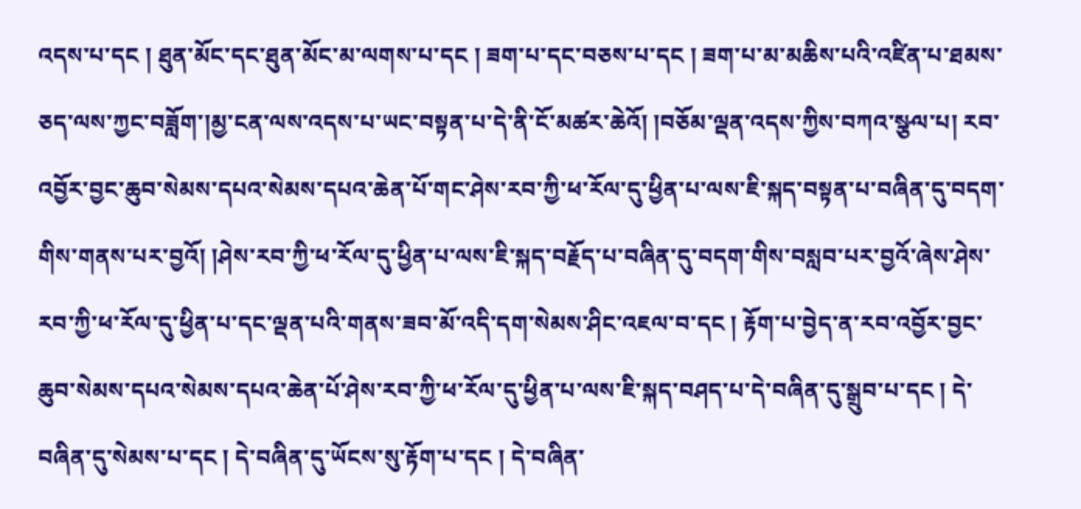འདས་པ་དང ། ཐུན་མོང་དང་ཐུན་མོང་མ་ལགས་པ་དང ། ཟག་པ་དང་བཅས་པ་དང ། ཟག་པ་མ་མཆིས་པའི་འཛིན་པ་ཐམས་ཅད་ལས་ཀྱང་བཟློག་།མྱ་ངན་ལས་འདས་པ་ཡང་བསྟན་པ་དེ་ནི་ངོ་མཚར་ཆེའོ། །བཅོམ་ལྡན་འདས་ཀྱིས་བཀའ་སྩལ་པ། རབ་འབྱོར་བྱང་ཆུབ་སེམས་དཔའ་སེམས་དཔའ་ཆེན་པོ་གང་ཤེས་རབ་ཀྱི་ཕ་རོལ་དུ་ཕྱིན་པ་ལས་ཇི་སྐད་བསྟན་པ་བཞིན་དུ་བདག་གིས་གནས་པར་བྱའོ། །ཤེས་རབ་ཀྱི་ཕ་རོལ་དུ་ཕྱིན་པ་ལས་ཇི་སྐད་བརྗོད་པ་བཞིན་དུ་བདག་གིས་བསླབ་པར་བྱའོ་ཞེས་ཤེས་རབ་ཀྱི་ཕ་རོལ་དུ་ཕྱིན་པ་དང་ལྡན་པའི་གནས་ཟབ་མོ་འདི་དག་སེམས་ཤིང་འཇལ་བ་དང ། རྟོག་པ་བྱེད་ན་རབ་འབྱོར་བྱང་ཆུབ་སེམས་དཔའ་སེམས་དཔའ་ཆེན་པོ་ཤེས་རབ་ཀྱི་ཕ་རོལ་དུ་ཕྱིན་པ་ལས་ཇི་སྐད་བཤད་པ་དེ་བཞིན་དུ་སྒྲུབ་པ་དང ། དེ་བཞིན་དུ་སེམས་པ་དང ། དེ་བཞིན་དུ་ཡོངས་སུ་རྟོག་པ་དང ། དེ་བཞིན་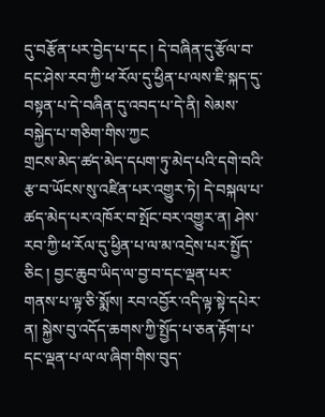དུ་བརྩོན་པར་བྱེད་པ་དང ། དེ་བཞིན་དུ་རྩོལ་བ་དང་ཤེས་རབ་ཀྱི་ཕ་རོལ་དུ་ཕྱིན་པ་ལས་ཇི་སྐད་དུ་བསྟན་པ་དེ་བཞིན་དུ་འབད་པ་དེ་ནི། སེམས་བསྐྱེད་པ་གཅིག་གིས་ཀྱང
གྲངས་མེད་ཚད་མེད་དཔག་ཏུ་མེད་པའི་དགེ་བའི་རྩ་བ་ཡོངས་སུ་འཛིན་པར་འགྱུར་ཏེ། དེ་བསྐལ་པ་ཚད་མེད་པར་འཁོར་བ་སྤོང་བར་འགྱུར་ན། ཤེས་རབ་ཀྱི་ཕ་རོལ་དུ་ཕྱིན་པ་ལ་མ་འདྲེས་པར་སྤྱོད་ཅིང ། བྱང་ཆུབ་ཡིད་ལ་བྱ་བ་དང་ལྡན་པར་གནས་པ་ལྟ་ཅི་སྨོས། རབ་འབྱོར་འདི་ལྟ་སྟེ་དཔེར་ན། སྐྱེས་བུ་འདོད་ཆགས་ཀྱི་སྤྱོད་པ་ཅན་རྟོག་པ་དང་ལྡན་པ་ལ་ལ་ཞིག་གིས་བུད་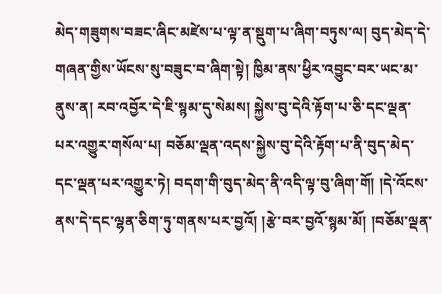མེད་གཟུགས་བཟང་ཞིང་མཛེས་པ་ལྟ་ན་སྡུག་པ་ཞིག་བཏུས་ལ། བུད་མེད་དེ་གཞན་གྱིས་ཡོངས་སུ་བཟུང་བ་ཞིག་སྟེ། ཁྱིམ་ནས་ཕྱིར་འབྱུང་བར་ཡང་མ་ནུས་ན། རབ་འབྱོར་དེ་ཇི་སྙམ་དུ་སེམས། སྐྱེས་བུ་དེའི་རྟོག་པ་ཅི་དང་ལྡན་པར་འགྱུར་གསོལ་པ། བཅོམ་ལྡན་འདས་སྐྱེས་བུ་དེའི་རྟོག་པ་ནི་བུད་མེད་དང་ལྡན་པར་འགྱུར་ཏེ། བདག་གི་བུད་མེད་ནི་འདི་ལྟ་བུ་ཞིག་གོ། །དེ་འོངས་ནས་དེ་དང་ལྷན་ཅིག་ཏུ་གནས་པར་བྱའོ། །རྩེ་བར་བྱའོ་སྙམ་མོ། །བཅོམ་ལྡན་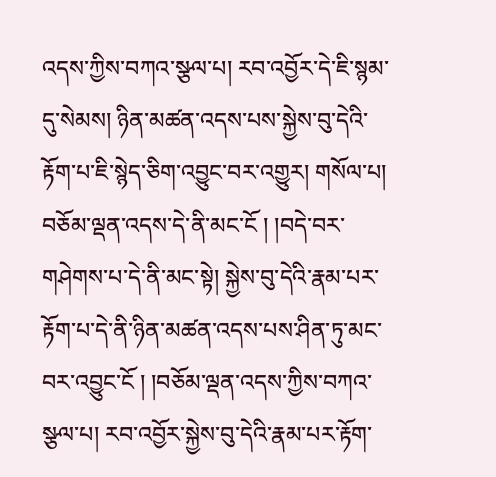འདས་ཀྱིས་བཀའ་སྩལ་པ། རབ་འབྱོར་དེ་ཇི་སྙམ་དུ་སེམས། ཉིན་མཚན་འདས་པས་སྐྱེས་བུ་དེའི་རྟོག་པ་ཇི་སྙེད་ཅིག་འབྱུང་བར་འགྱུར། གསོལ་པ། བཅོམ་ལྡན་འདས་དེ་ནི་མང་ངོ ། །བདེ་བར་གཤེགས་པ་དེ་ནི་མང་སྟེ། སྐྱེས་བུ་དེའི་རྣམ་པར་རྟོག་པ་དེ་ནི་ཉིན་མཚན་འདས་པས་ཤིན་ཏུ་མང་བར་འབྱུང་ངོ ། །བཅོམ་ལྡན་འདས་ཀྱིས་བཀའ་སྩལ་པ། རབ་འབྱོར་སྐྱེས་བུ་དེའི་རྣམ་པར་རྟོག་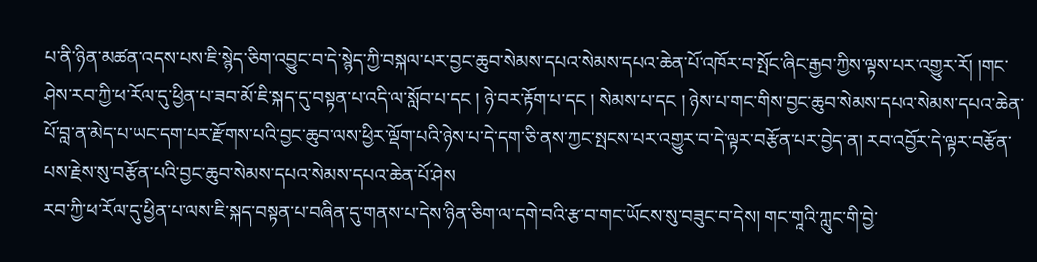པ་ནི་ཉིན་མཚན་འདས་པས་ཇི་སྙེད་ཅིག་འབྱུང་བ་དེ་སྙེད་ཀྱི་བསྐལ་པར་བྱང་ཆུབ་སེམས་དཔའ་སེམས་དཔའ་ཆེན་པོ་འཁོར་བ་སྤོང་ཞིང་རྒྱབ་ཀྱིས་ལྟས་པར་འགྱུར་རོ། །གང་ཤེས་རབ་ཀྱི་ཕ་རོལ་དུ་ཕྱིན་པ་ཟབ་མོ་ཇི་སྐད་དུ་བསྟན་པ་འདི་ལ་སློབ་པ་དང ། ཉེ་བར་རྟོག་པ་དང ། སེམས་པ་དང ། ཉེས་པ་གང་གིས་བྱང་ཆུབ་སེམས་དཔའ་སེམས་དཔའ་ཆེན་པོ་བླ་ན་མེད་པ་ཡང་དག་པར་རྫོགས་པའི་བྱང་ཆུབ་ལས་ཕྱིར་ལྡོག་པའི་ཉེས་པ་དེ་དག་ཅི་ནས་ཀྱང་སྤངས་པར་འགྱུར་བ་དེ་ལྟར་བརྩོན་པར་བྱེད་ན། རབ་འབྱོར་དེ་ལྟར་བརྩོན་པས་རྗེས་སུ་བརྩོན་པའི་བྱང་ཆུབ་སེམས་དཔའ་སེམས་དཔའ་ཆེན་པོ་ཤེས
རབ་ཀྱི་ཕ་རོལ་དུ་ཕྱིན་པ་ལས་ཇི་སྐད་བསྟན་པ་བཞིན་དུ་གནས་པ་དེས་ཉིན་ཅིག་ལ་དགེ་བའི་རྩ་བ་གང་ཡོངས་སུ་བཟུང་བ་དེས། གང་གཱའི་ཀླུང་གི་བྱེ་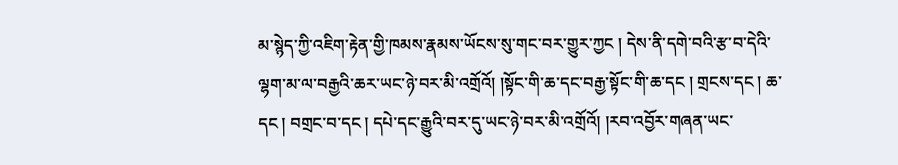མ་སྙེད་ཀྱི་འཇིག་རྟེན་གྱི་ཁམས་རྣམས་ཡོངས་སུ་གང་བར་གྱུར་ཀྱང ། དེས་ནི་དགེ་བའི་རྩ་བ་དེའི་ལྷག་མ་ལ་བརྒྱའི་ཆར་ཡང་ཉེ་བར་མི་འགྲོའོ། །སྟོང་གི་ཆ་དང་བརྒྱ་སྟོང་གི་ཆ་དང ། གྲངས་དང ། ཆ་དང ། བགྲང་བ་དང ། དཔེ་དང་རྒྱུའི་བར་དུ་ཡང་ཉེ་བར་མི་འགྲོའོ། །རབ་འབྱོར་གཞན་ཡང་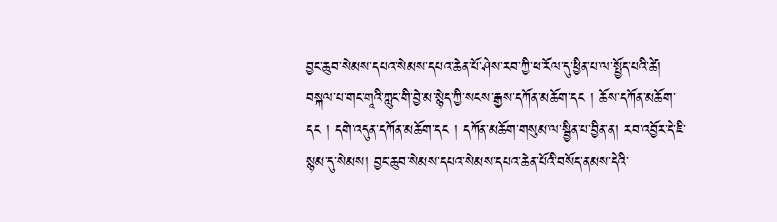བྱང་ཆུབ་སེམས་དཔའ་སེམས་དཔའ་ཆེན་པོ་ཤེས་རབ་ཀྱི་ཕ་རོལ་དུ་ཕྱིན་པ་ལ་སྤྱོད་པའི་ཚེ། བསྐལ་པ་གང་གཱའི་ཀླུང་གི་བྱེ་མ་སྙེད་ཀྱི་སངས་རྒྱས་དཀོན་མཆོག་དང ། ཆོས་དཀོན་མཆོག་དང ། དགེ་འདུན་དཀོན་མཆོག་དང ། དཀོན་མཆོག་གསུམ་ལ་སྦྱིན་པ་བྱིན་ན། རབ་འབྱོར་དེ་ཇི་སྙམ་དུ་སེམས། བྱང་ཆུབ་སེམས་དཔའ་སེམས་དཔའ་ཆེན་པོའི་བསོད་ནམས་དེའི་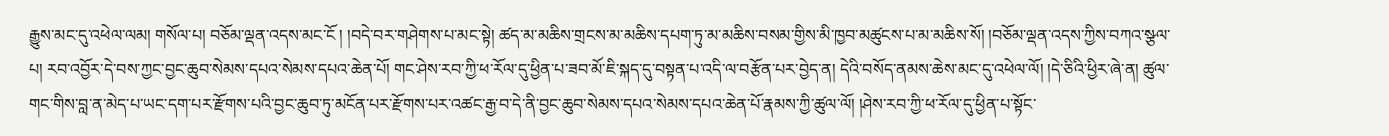རྒྱུས་མང་དུ་འཕེལ་ལམ། གསོལ་པ། བཅོམ་ལྡན་འདས་མང་ངོ ། །བདེ་བར་གཤེགས་པ་མང་སྟེ། ཚད་མ་མཆིས་གྲངས་མ་མཆིས་དཔག་ཏུ་མ་མཆིས་བསམ་གྱིས་མི་ཁྱབ་མཚུངས་པ་མ་མཆིས་སོ། །བཅོམ་ལྡན་འདས་ཀྱིས་བཀའ་སྩལ་པ། རབ་འབྱོར་དེ་བས་ཀྱང་བྱང་ཆུབ་སེམས་དཔའ་སེམས་དཔའ་ཆེན་པོ། གང་ཤེས་རབ་ཀྱི་ཕ་རོལ་དུ་ཕྱིན་པ་ཟབ་མོ་ཇི་སྐད་དུ་བསྟན་པ་འདི་ལ་བརྩོན་པར་བྱེད་ན། དེའི་བསོད་ནམས་ཆེས་མང་དུ་འཕེལ་ལོ། །དེ་ཅིའི་ཕྱིར་ཞེ་ན། ཚུལ་གང་གིས་བླ་ན་མེད་པ་ཡང་དག་པར་རྫོགས་པའི་བྱང་ཆུབ་ཏུ་མངོན་པར་རྫོགས་པར་འཚང་རྒྱ་བ་དེ་ནི་བྱང་ཆུབ་སེམས་དཔའ་སེམས་དཔའ་ཆེན་པོ་རྣམས་ཀྱི་ཚུལ་ལོ། །ཤེས་རབ་ཀྱི་ཕ་རོལ་དུ་ཕྱིན་པ་སྟོང་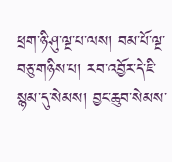ཕྲག་ཉི་ཤུ་ལྔ་པ་ལས། བམ་པོ་ལྔ་བཅུ་གཉིས་པ། རབ་འབྱོར་དེ་ཇི་སྙམ་དུ་སེམས། བྱང་ཆུབ་སེམས་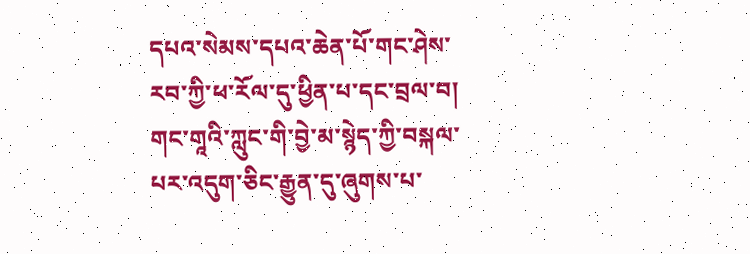དཔའ་སེམས་དཔའ་ཆེན་པོ་གང་ཤེས་རབ་ཀྱི་ཕ་རོལ་དུ་ཕྱིན་པ་དང་བྲལ་བ། གང་གཱའི་ཀླུང་གི་བྱེ་མ་སྙེད་ཀྱི་བསྐལ་པར་འདུག་ཅིང་རྒྱུན་དུ་ཞུགས་པ་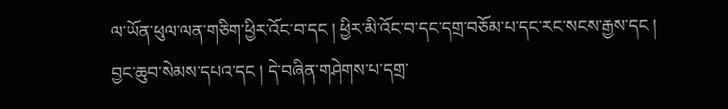ལ་ཡོན་ཕུལ་ལན་གཅིག་ཕྱིར་འོང་བ་དང ། ཕྱིར་མི་འོང་བ་དང་དགྲ་བཅོམ་པ་དང་རང་སངས་རྒྱས་དང ། བྱང་ཆུབ་སེམས་དཔའ་དང ། དེ་བཞིན་གཤེགས་པ་དགྲ་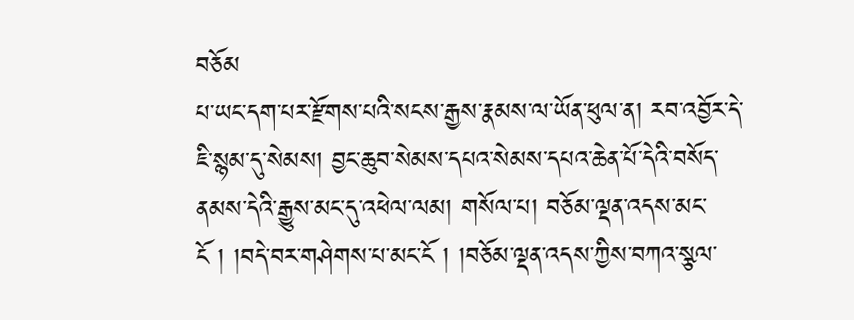བཅོམ
པ་ཡང་དག་པར་རྫོགས་པའི་སངས་རྒྱས་རྣམས་ལ་ཡོན་ཕུལ་ན། རབ་འབྱོར་དེ་ཇི་སྙམ་དུ་སེམས། བྱང་ཆུབ་སེམས་དཔའ་སེམས་དཔའ་ཆེན་པོ་དེའི་བསོད་ནམས་དེའི་རྒྱུས་མང་དུ་འཕེལ་ལམ། གསོལ་པ། བཅོམ་ལྡན་འདས་མང་ངོ ། །བདེ་བར་གཤེགས་པ་མང་ངོ ། །བཅོམ་ལྡན་འདས་ཀྱིས་བཀའ་སྩལ་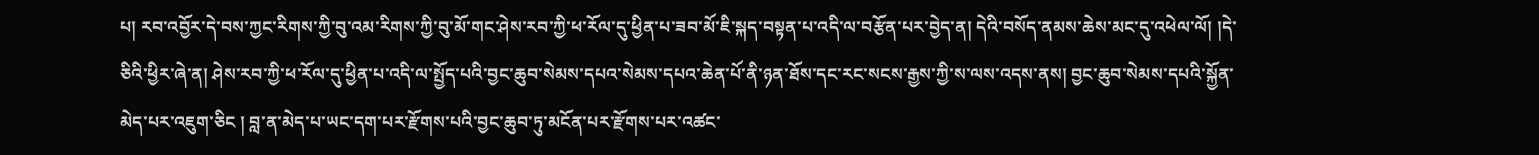པ། རབ་འབྱོར་དེ་བས་ཀྱང་རིགས་ཀྱི་བུ་འམ་རིགས་ཀྱི་བུ་མོ་གང་ཤེས་རབ་ཀྱི་ཕ་རོལ་དུ་ཕྱིན་པ་ཟབ་མོ་ཇི་སྐད་བསྟན་པ་འདི་ལ་བརྩོན་པར་བྱེད་ན། དེའི་བསོད་ནམས་ཆེས་མང་དུ་འཕེལ་ལོ། །དེ་ཅིའི་ཕྱིར་ཞེ་ན། ཤེས་རབ་ཀྱི་ཕ་རོལ་དུ་ཕྱིན་པ་འདི་ལ་སྤྱོད་པའི་བྱང་ཆུབ་སེམས་དཔའ་སེམས་དཔའ་ཆེན་པོ་ནི་ཉན་ཐོས་དང་རང་སངས་རྒྱས་ཀྱི་ས་ལས་འདས་ནས། བྱང་ཆུབ་སེམས་དཔའི་སྐྱོན་མེད་པར་འཇུག་ཅིང ། བླ་ན་མེད་པ་ཡང་དག་པར་རྫོགས་པའི་བྱང་ཆུབ་ཏུ་མངོན་པར་རྫོགས་པར་འཚང་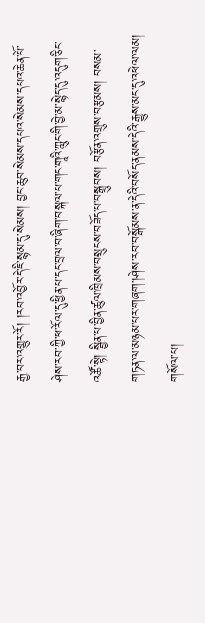རྒྱ་བར་འགྱུར་རོ། །རབ་འབྱོར་དེ་ཇི་སྙམ་དུ་སེམས། བྱང་ཆུབ་སེམས་དཔའ་སེམས་དཔའ་ཆེན་པོ་ཤེས་རབ་ཀྱི་ཕ་རོལ་དུ་ཕྱིན་པ་དང་བྲལ་བ་ཞིག་བསྐལ་པ་གང་གཱའི་ཀླུང་གི་བྱེ་མ་སྙེད་དུ་འདུག་ཅིང་འཚོ་སྟེ། སྦྱིན་པ་བྱིན་ཚུལ་ཁྲིམས་བསྲུངས་བཟོད་པ་བསྒྲུབས། བརྩོན་འགྲུས་བརྩམས། བསམ་གཏན་ལ་མཉམ་པར་གཞག་།ཤེས་རབ་བསྒོམས་ན་དེའི་བསོད་ནམས་དེའི་རྒྱུས་མང་དུ་འཕེལ་ལམ། གསོལ་པ།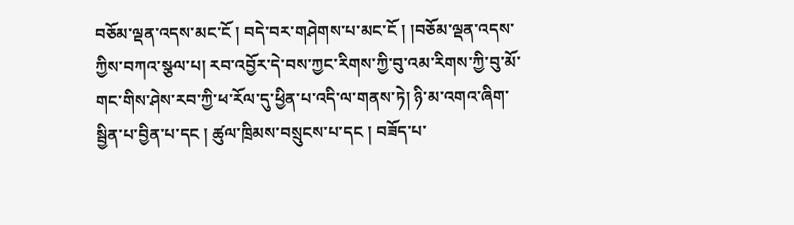བཅོམ་ལྡན་འདས་མང་ངོ ། བདེ་བར་གཤེགས་པ་མང་ངོ ། །བཅོམ་ལྡན་འདས་ཀྱིས་བཀའ་སྩལ་པ། རབ་འབྱོར་དེ་བས་ཀྱང་རིགས་ཀྱི་བུ་འམ་རིགས་ཀྱི་བུ་མོ་གང་གིས་ཤེས་རབ་ཀྱི་ཕ་རོལ་དུ་ཕྱིན་པ་འདི་ལ་གནས་ཏེ། ཉི་མ་འགའ་ཞིག་སྦྱིན་པ་བྱིན་པ་དང ། ཚུལ་ཁྲིམས་བསྲུངས་པ་དང ། བཟོད་པ་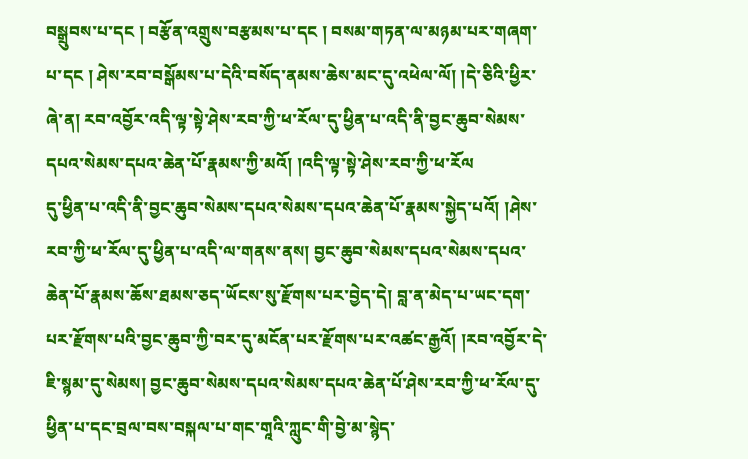བསྒྲུབས་པ་དང ། བརྩོན་འགྲུས་བརྩམས་པ་དང ། བསམ་གཏན་ལ་མཉམ་པར་གཞག་པ་དང ། ཤེས་རབ་བསྒོམས་པ་དེའི་བསོད་ནམས་ཆེས་མང་དུ་འཕེལ་ལོ། །དེ་ཅིའི་ཕྱིར་ཞེ་ན། རབ་འབྱོར་འདི་ལྟ་སྟེ་ཤེས་རབ་ཀྱི་ཕ་རོལ་དུ་ཕྱིན་པ་འདི་ནི་བྱང་ཆུབ་སེམས་དཔའ་སེམས་དཔའ་ཆེན་པོ་རྣམས་ཀྱི་མའོ། །འདི་ལྟ་སྟེ་ཤེས་རབ་ཀྱི་ཕ་རོལ
དུ་ཕྱིན་པ་འདི་ནི་བྱང་ཆུབ་སེམས་དཔའ་སེམས་དཔའ་ཆེན་པོ་རྣམས་སྐྱེད་པའོ། །ཤེས་རབ་ཀྱི་ཕ་རོལ་དུ་ཕྱིན་པ་འདི་ལ་གནས་ནས། བྱང་ཆུབ་སེམས་དཔའ་སེམས་དཔའ་ཆེན་པོ་རྣམས་ཆོས་ཐམས་ཅད་ཡོངས་སུ་རྫོགས་པར་བྱེད་དེ། བླ་ན་མེད་པ་ཡང་དག་པར་རྫོགས་པའི་བྱང་ཆུབ་ཀྱི་བར་དུ་མངོན་པར་རྫོགས་པར་འཚང་རྒྱའོ། །རབ་འབྱོར་དེ་ཇི་སྙམ་དུ་སེམས། བྱང་ཆུབ་སེམས་དཔའ་སེམས་དཔའ་ཆེན་པོ་ཤེས་རབ་ཀྱི་ཕ་རོལ་དུ་ཕྱིན་པ་དང་བྲལ་བས་བསྐལ་པ་གང་གཱའི་ཀླུང་གི་བྱེ་མ་སྙེད་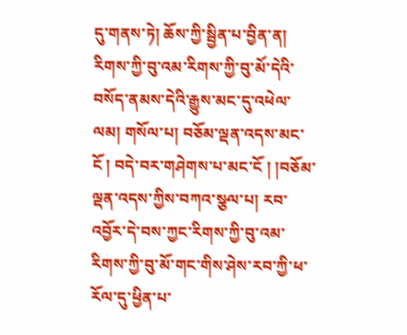དུ་གནས་ཏེ། ཆོས་ཀྱི་སྦྱིན་པ་བྱིན་ན། རིགས་ཀྱི་བུ་འམ་རིགས་ཀྱི་བུ་མོ་དེའི་བསོད་ནམས་དེའི་རྒྱུས་མང་དུ་འཕེལ་ལམ། གསོལ་པ། བཅོམ་ལྡན་འདས་མང་ངོ ། བདེ་བར་གཤེགས་པ་མང་ངོ ། །བཅོམ་ལྡན་འདས་ཀྱིས་བཀའ་སྩལ་པ། རབ་འབྱོར་དེ་བས་ཀྱང་རིགས་ཀྱི་བུ་འམ་རིགས་ཀྱི་བུ་མོ་གང་གིས་ཤེས་རབ་ཀྱི་ཕ་རོལ་དུ་ཕྱིན་པ་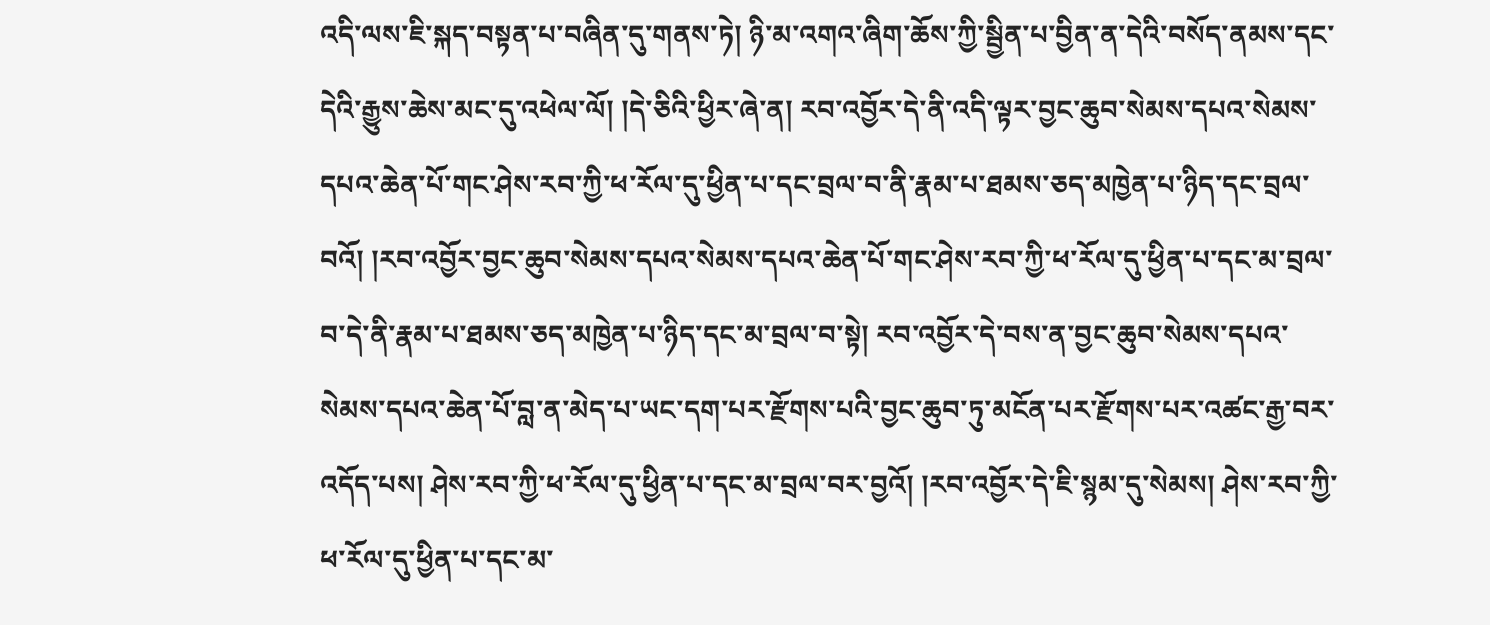འདི་ལས་ཇི་སྐད་བསྟན་པ་བཞིན་དུ་གནས་ཏེ། ཉི་མ་འགའ་ཞིག་ཆོས་ཀྱི་སྦྱིན་པ་བྱིན་ན་དེའི་བསོད་ནམས་དང་དེའི་རྒྱུས་ཆེས་མང་དུ་འཕེལ་ལོ། །དེ་ཅིའི་ཕྱིར་ཞེ་ན། རབ་འབྱོར་དེ་ནི་འདི་ལྟར་བྱང་ཆུབ་སེམས་དཔའ་སེམས་དཔའ་ཆེན་པོ་གང་ཤེས་རབ་ཀྱི་ཕ་རོལ་དུ་ཕྱིན་པ་དང་བྲལ་བ་ནི་རྣམ་པ་ཐམས་ཅད་མཁྱེན་པ་ཉིད་དང་བྲལ་བའོ། །རབ་འབྱོར་བྱང་ཆུབ་སེམས་དཔའ་སེམས་དཔའ་ཆེན་པོ་གང་ཤེས་རབ་ཀྱི་ཕ་རོལ་དུ་ཕྱིན་པ་དང་མ་བྲལ་བ་དེ་ནི་རྣམ་པ་ཐམས་ཅད་མཁྱེན་པ་ཉིད་དང་མ་བྲལ་བ་སྟེ། རབ་འབྱོར་དེ་བས་ན་བྱང་ཆུབ་སེམས་དཔའ་སེམས་དཔའ་ཆེན་པོ་བླ་ན་མེད་པ་ཡང་དག་པར་རྫོགས་པའི་བྱང་ཆུབ་ཏུ་མངོན་པར་རྫོགས་པར་འཚང་རྒྱ་བར་འདོད་པས། ཤེས་རབ་ཀྱི་ཕ་རོལ་དུ་ཕྱིན་པ་དང་མ་བྲལ་བར་བྱའོ། །རབ་འབྱོར་དེ་ཇི་སྙམ་དུ་སེམས། ཤེས་རབ་ཀྱི་ཕ་རོལ་དུ་ཕྱིན་པ་དང་མ་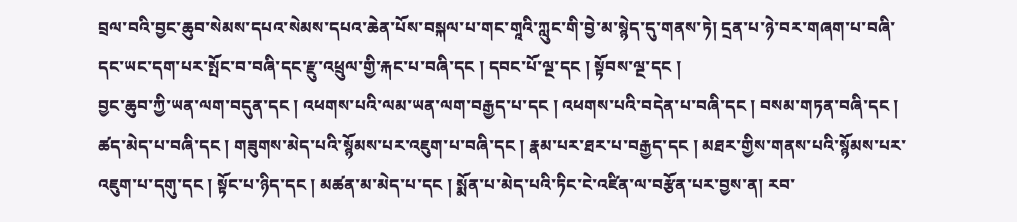བྲལ་བའི་བྱང་ཆུབ་སེམས་དཔའ་སེམས་དཔའ་ཆེན་པོས་བསྐལ་པ་གང་གཱའི་ཀླུང་གི་བྱེ་མ་སྙེད་དུ་གནས་ཏེ། དྲན་པ་ཉེ་བར་གཞག་པ་བཞི་དང་ཡང་དག་པར་སྤོང་བ་བཞི་དང་རྫུ་འཕྲུལ་གྱི་རྐང་པ་བཞི་དང ། དབང་པོ་ལྔ་དང ། སྟོབས་ལྔ་དང །
བྱང་ཆུབ་ཀྱི་ཡན་ལག་བདུན་དང ། འཕགས་པའི་ལམ་ཡན་ལག་བརྒྱད་པ་དང ། འཕགས་པའི་བདེན་པ་བཞི་དང ། བསམ་གཏན་བཞི་དང ། ཚད་མེད་པ་བཞི་དང ། གཟུགས་མེད་པའི་སྙོམས་པར་འཇུག་པ་བཞི་དང ། རྣམ་པར་ཐར་པ་བརྒྱད་དང ། མཐར་གྱིས་གནས་པའི་སྙོམས་པར་འཇུག་པ་དགུ་དང ། སྟོང་པ་ཉིད་དང ། མཚན་མ་མེད་པ་དང ། སྨོན་པ་མེད་པའི་ཏིང་ངེ་འཛིན་ལ་བརྩོན་པར་བྱས་ན། རབ་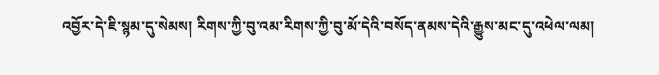འབྱོར་དེ་ཇི་སྙམ་དུ་སེམས། རིགས་ཀྱི་བུ་འམ་རིགས་ཀྱི་བུ་མོ་དེའི་བསོད་ནམས་དེའི་རྒྱུས་མང་དུ་འཕེལ་ལམ།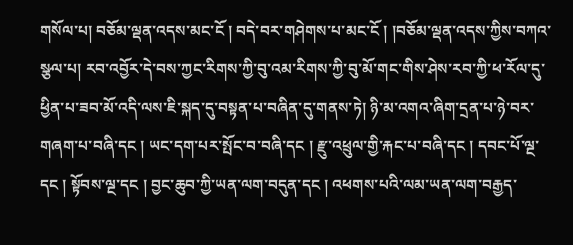གསོལ་པ། བཅོམ་ལྡན་འདས་མང་ངོ ། བདེ་བར་གཤེགས་པ་མང་ངོ ། །བཅོམ་ལྡན་འདས་ཀྱིས་བཀའ་སྩལ་པ། རབ་འབྱོར་དེ་བས་ཀྱང་རིགས་ཀྱི་བུ་འམ་རིགས་ཀྱི་བུ་མོ་གང་གིས་ཤེས་རབ་ཀྱི་ཕ་རོལ་དུ་ཕྱིན་པ་ཟབ་མོ་འདི་ལས་ཇི་སྐད་དུ་བསྟན་པ་བཞིན་དུ་གནས་ཏེ། ཉི་མ་འགའ་ཞིག་དྲན་པ་ཉེ་བར་གཞག་པ་བཞི་དང ། ཡང་དག་པར་སྤོང་བ་བཞི་དང ། རྫུ་འཕྲུལ་གྱི་རྐང་པ་བཞི་དང ། དབང་པོ་ལྔ་དང ། སྟོབས་ལྔ་དང ། བྱང་ཆུབ་ཀྱི་ཡན་ལག་བདུན་དང ། འཕགས་པའི་ལམ་ཡན་ལག་བརྒྱད་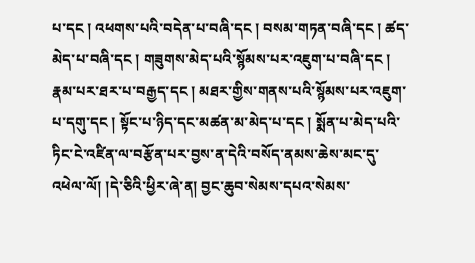པ་དང ། འཕགས་པའི་བདེན་པ་བཞི་དང ། བསམ་གཏན་བཞི་དང ། ཚད་མེད་པ་བཞི་དང ། གཟུགས་མེད་པའི་སྙོམས་པར་འཇུག་པ་བཞི་དང ། རྣམ་པར་ཐར་པ་བརྒྱད་དང ། མཐར་གྱིས་གནས་པའི་སྙོམས་པར་འཇུག་པ་དགུ་དང ། སྟོང་པ་ཉིད་དང་མཚན་མ་མེད་པ་དང ། སྨོན་པ་མེད་པའི་ཏིང་ངེ་འཛིན་ལ་བརྩོན་པར་བྱས་ན་དེའི་བསོད་ནམས་ཆེས་མང་དུ་འཕེལ་ལོ། །དེ་ཅིའི་ཕྱིར་ཞེ་ན། བྱང་ཆུབ་སེམས་དཔའ་སེམས་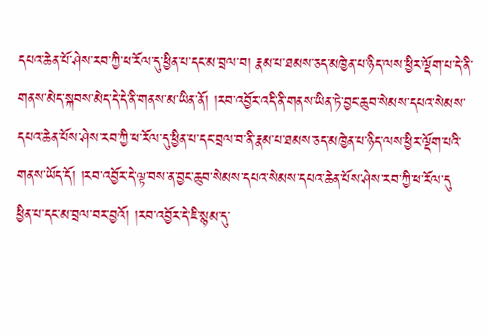དཔའ་ཆེན་པོ་ཤེས་རབ་ཀྱི་ཕ་རོལ་དུ་ཕྱིན་པ་དང་མ་བྲལ་བ། རྣམ་པ་ཐམས་ཅད་མཁྱེན་པ་ཉིད་ལས་ཕྱིར་ལྡོག་པ་དེ་ནི་གནས་མེད་སྐབས་མེད་དེ་དེ་ནི་གནས་མ་ཡིན་ནོ། །རབ་འབྱོར་འདི་ནི་གནས་ཡིན་ཏེ་བྱང་ཆུབ་སེམས་དཔའ་སེམས་དཔའ་ཆེན་པོས་ཤེས་རབ་ཀྱི་ཕ་རོལ་དུ་ཕྱིན་པ་དང་བྲལ་བ་ནི་རྣམ་པ་ཐམས་ཅད་མཁྱེན་པ་ཉིད་ལས་ཕྱིར་ལྡོག་པའི་གནས་ཡོད་དོ། །རབ་འབྱོར་དེ་ལྟ་བས་ན་བྱང་ཆུབ་སེམས་དཔའ་སེམས་དཔའ་ཆེན་པོས་ཤེས་རབ་ཀྱི་ཕ་རོལ་དུ
ཕྱིན་པ་དང་མ་བྲལ་བར་བྱའོ། །རབ་འབྱོར་དེ་ཇི་སྙམ་དུ་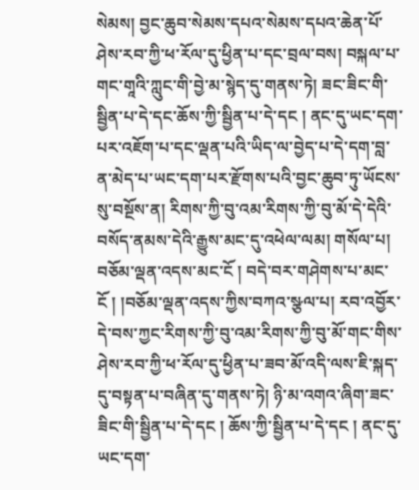སེམས། བྱང་ཆུབ་སེམས་དཔའ་སེམས་དཔའ་ཆེན་པོ་ཤེས་རབ་ཀྱི་ཕ་རོལ་དུ་ཕྱིན་པ་དང་བྲལ་བས། བསྐལ་པ་གང་གཱའི་ཀླུང་གི་བྱེ་མ་སྙེད་དུ་གནས་ཏེ། ཟང་ཟིང་གི་སྦྱིན་པ་དེ་དང་ཆོས་ཀྱི་སྦྱིན་པ་དེ་དང ། ནང་དུ་ཡང་དག་པར་འཇོག་པ་དང་ལྡན་པའི་ཡིད་ལ་བྱེད་པ་དེ་དག་བླ་ན་མེད་པ་ཡང་དག་པར་རྫོགས་པའི་བྱང་ཆུབ་ཏུ་ཡོངས་སུ་བསྔོས་ན། རིགས་ཀྱི་བུ་འམ་རིགས་ཀྱི་བུ་མོ་དེ་དེའི་བསོད་ནམས་དེའི་རྒྱུས་མང་དུ་འཕེལ་ལམ། གསོལ་པ། བཅོམ་ལྡན་འདས་མང་ངོ ། བདེ་བར་གཤེགས་པ་མང་ངོ ། །བཅོམ་ལྡན་འདས་ཀྱིས་བཀའ་སྩལ་པ། རབ་འབྱོར་དེ་བས་ཀྱང་རིགས་ཀྱི་བུ་འམ་རིགས་ཀྱི་བུ་མོ་གང་གིས་ཤེས་རབ་ཀྱི་ཕ་རོལ་དུ་ཕྱིན་པ་ཟབ་མོ་འདི་ལས་ཇི་སྐད་དུ་བསྟན་པ་བཞིན་དུ་གནས་ཏེ། ཉི་མ་འགའ་ཞིག་ཟང་ཟིང་གི་སྦྱིན་པ་དེ་དང ། ཆོས་ཀྱི་སྦྱིན་པ་དེ་དང ། ནང་དུ་ཡང་དག་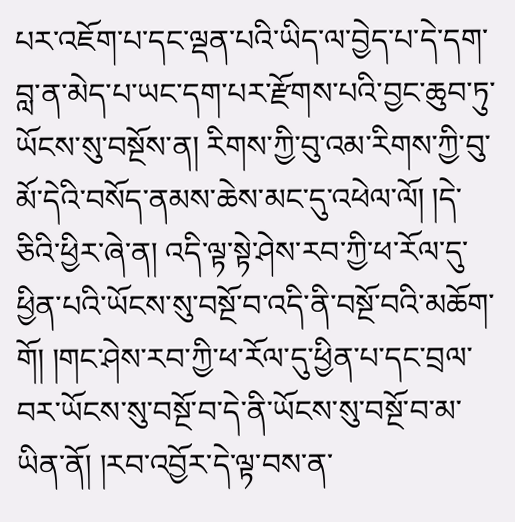པར་འཇོག་པ་དང་ལྡན་པའི་ཡིད་ལ་བྱེད་པ་དེ་དག་བླ་ན་མེད་པ་ཡང་དག་པར་རྫོགས་པའི་བྱང་ཆུབ་ཏུ་ཡོངས་སུ་བསྔོས་ན། རིགས་ཀྱི་བུ་འམ་རིགས་ཀྱི་བུ་མོ་དེའི་བསོད་ནམས་ཆེས་མང་དུ་འཕེལ་ལོ། །དེ་ཅིའི་ཕྱིར་ཞེ་ན། འདི་ལྟ་སྟེ་ཤེས་རབ་ཀྱི་ཕ་རོལ་དུ་ཕྱིན་པའི་ཡོངས་སུ་བསྔོ་བ་འདི་ནི་བསྔོ་བའི་མཆོག་གོ། །གང་ཤེས་རབ་ཀྱི་ཕ་རོལ་དུ་ཕྱིན་པ་དང་བྲལ་བར་ཡོངས་སུ་བསྔོ་བ་དེ་ནི་ཡོངས་སུ་བསྔོ་བ་མ་ཡིན་ནོ། །རབ་འབྱོར་དེ་ལྟ་བས་ན་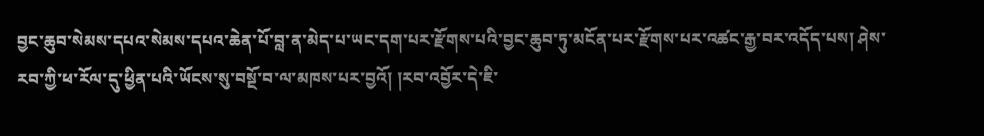བྱང་ཆུབ་སེམས་དཔའ་སེམས་དཔའ་ཆེན་པོ་བླ་ན་མེད་པ་ཡང་དག་པར་རྫོགས་པའི་བྱང་ཆུབ་ཏུ་མངོན་པར་རྫོགས་པར་འཚང་རྒྱ་བར་འདོད་པས། ཤེས་རབ་ཀྱི་ཕ་རོལ་དུ་ཕྱིན་པའི་ཡོངས་སུ་བསྔོ་བ་ལ་མཁས་པར་བྱའོ། །རབ་འབྱོར་དེ་ཇི་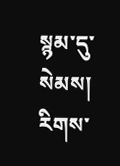སྙམ་དུ་སེམས། རིགས་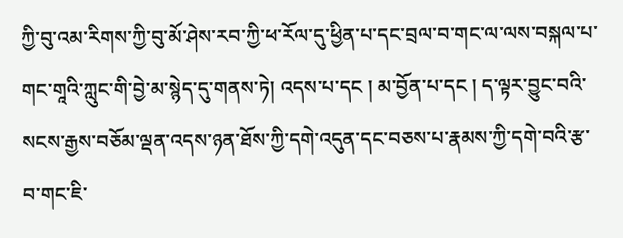ཀྱི་བུ་འམ་རིགས་ཀྱི་བུ་མོ་ཤེས་རབ་ཀྱི་ཕ་རོལ་དུ་ཕྱིན་པ་དང་བྲལ་བ་གང་ལ་ལས་བསྐལ་པ་གང་གཱའི་ཀླུང་གི་བྱེ་མ་སྙེད་དུ་གནས་ཏེ། འདས་པ་དང ། མ་བྱོན་པ་དང ། ད་ལྟར་བྱུང་བའི་སངས་རྒྱས་བཅོམ་ལྡན་འདས་ཉན་ཐོས་ཀྱི་དགེ་འདུན་དང་བཅས་པ་རྣམས་ཀྱི་དགེ་བའི་རྩ་བ་གང་ཇི་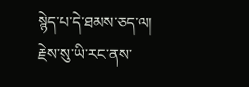སྙེད་པ་དེ་ཐམས་ཅད་ལ། རྗེས་སུ་ཡི་རང་ནས་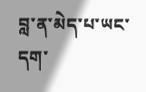བླ་ན་མེད་པ་ཡང་དག་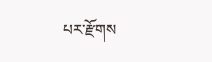པར་རྫོགས